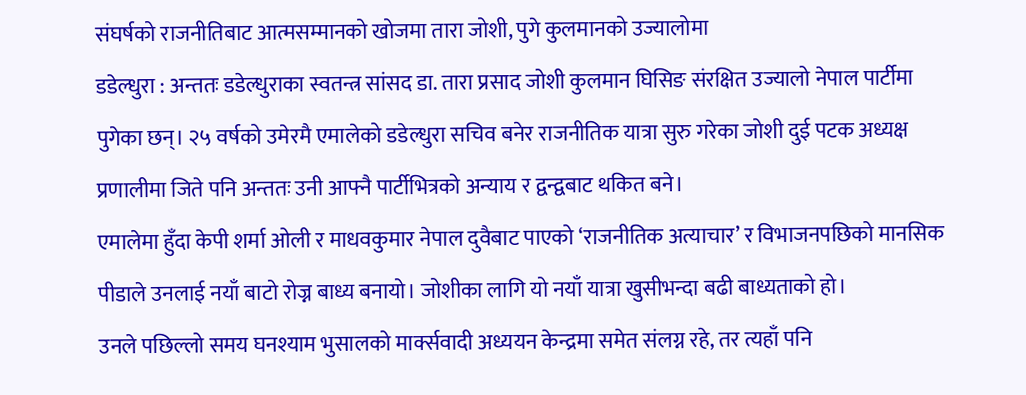संघर्षको राजनीतिबाट आत्मसम्मानको खोजमा तारा जोशी, पुगे कुलमानको उज्यालोमा
डडेल्धुरा : अन्ततः डडेल्धुराका स्वतन्त्र सांसद डा. तारा प्रसाद जोशी कुलमान घिसिङ संरक्षित उज्यालो नेपाल पार्टीमा पुगेका छन्। २५ वर्षको उमेरमै एमालेको डडेल्धुरा सचिव बनेर राजनीतिक यात्रा सुरु गरेका जोशी दुई पटक अध्यक्ष प्रणालीमा जिते पनि अन्ततः उनी आफ्नै पार्टीभित्रको अन्याय र द्वन्द्वबाट थकित बने।
एमालेमा हुँदा केपी शर्मा ओली र माधवकुमार नेपाल दुवैबाट पाएको ‘राजनीतिक अत्याचार’ र विभाजनपछिको मानसिक पीडाले उनलाई नयाँ बाटो रोज्न बाध्य बनायो। जोशीका लागि यो नयाँ यात्रा खुसीभन्दा बढी बाध्यताको हो।
उनले पछिल्लो समय घनश्याम भुसालको मार्क्सवादी अध्ययन केन्द्रमा समेत संलग्न रहे, तर त्यहाँ पनि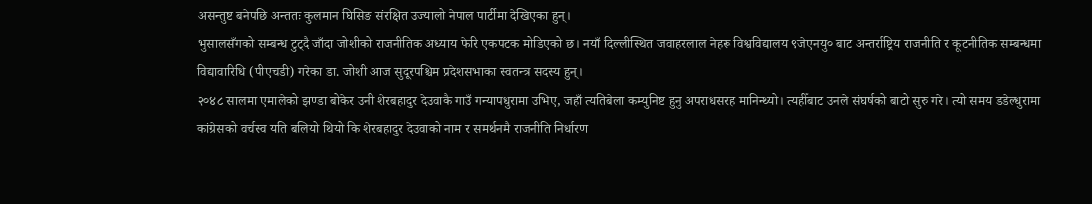असन्तुष्ट बनेपछि अन्ततः कुलमान घिसिङ संरक्षित उज्यालो नेपाल पार्टीमा देखिएका हुन्।
भुसालसँगको सम्बन्ध टुट्दै जाँदा जोशीको राजनीतिक अध्याय फेरि एकपटक मोडिएको छ। नयाँ दिल्लीस्थित जवाहरलाल नेहरू विश्वविद्यालय ९जेएनयु० बाट अन्तर्राष्ट्रिय राजनीति र कूटनीतिक सम्बन्धमा विद्यावारिधि (पीएचडी) गरेका डा. जोशी आज सुदूरपश्चिम प्रदेशसभाका स्वतन्त्र सदस्य हुन्।
२०४८ सालमा एमालेको झण्डा बोकेर उनी शेरबहादुर देउवाकै गाउँ गन्यापधुरामा उभिए, जहाँ त्यतिबेला कम्युनिष्ट हुनु अपराधसरह मानिन्थ्यो। त्यहीँबाट उनले संघर्षको बाटो सुरु गरे। त्यो समय डडेल्धुरामा कांग्रेसको वर्चस्व यति बलियो थियो कि शेरबहादुर देउवाको नाम र समर्थनमै राजनीति निर्धारण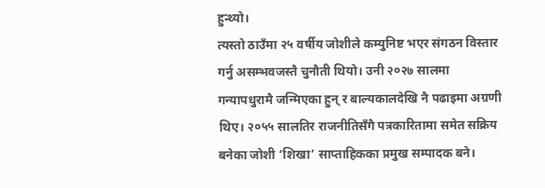हुन्थ्यो।
त्यस्तो ठाउँमा २५ वर्षीय जोशीले कम्युनिष्ट भएर संगठन विस्तार गर्नु असम्भवजस्तै चुनौती थियो। उनी २०२७ सालमा गन्यापधुरामै जन्मिएका हुन् र बाल्यकालदेखि नै पढाइमा अग्रणी थिए। २०५५ सालतिर राजनीतिसँगै पत्रकारितामा समेत सक्रिय बनेका जोशी ‘शिखा’ साप्ताहिकका प्रमुख सम्पादक बने।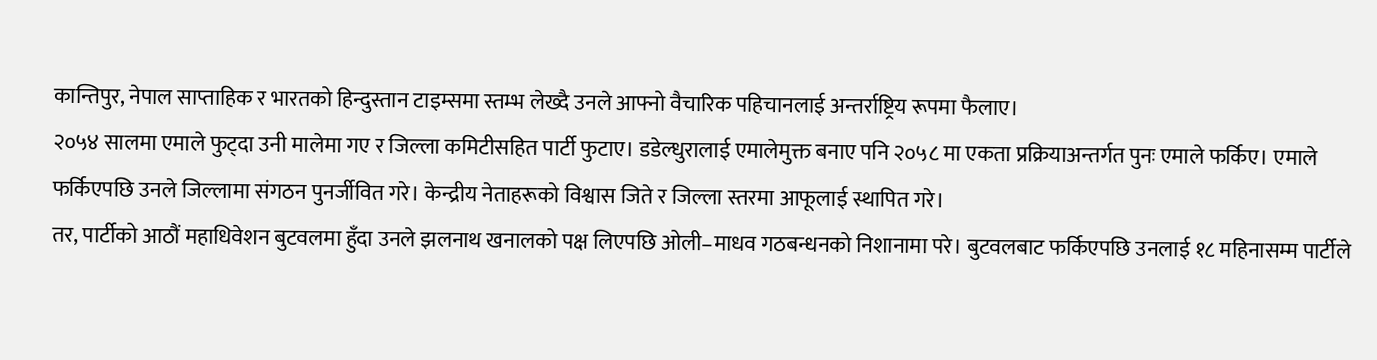कान्तिपुर, नेपाल साप्ताहिक र भारतको हिन्दुस्तान टाइम्समा स्तम्भ लेख्दै उनले आफ्नो वैचारिक पहिचानलाई अन्तर्राष्ट्रिय रूपमा फैलाए।
२०५४ सालमा एमाले फुट्दा उनी मालेमा गए र जिल्ला कमिटीसहित पार्टी फुटाए। डडेल्धुरालाई एमालेमुक्त बनाए पनि २०५८ मा एकता प्रक्रियाअन्तर्गत पुनः एमाले फर्किए। एमाले फर्किएपछि उनले जिल्लामा संगठन पुनर्जीवित गरे। केन्द्रीय नेताहरूको विश्वास जिते र जिल्ला स्तरमा आफूलाई स्थापित गरे।
तर, पार्टीको आठौं महाधिवेशन बुटवलमा हुँदा उनले झलनाथ खनालको पक्ष लिएपछि ओली–माधव गठबन्धनको निशानामा परे। बुटवलबाट फर्किएपछि उनलाई १८ महिनासम्म पार्टीले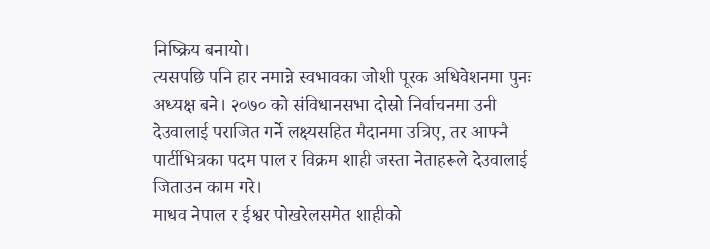निष्क्रिय बनायो।
त्यसपछि पनि हार नमान्ने स्वभावका जोशी पूरक अधिवेशनमा पुनः अध्यक्ष बने। २०७० को संविधानसभा दोस्रो निर्वाचनमा उनी देउवालाई पराजित गर्ने लक्ष्यसहित मैदानमा उत्रिए, तर आफ्नै पार्टीभित्रका पदम पाल र विक्रम शाही जस्ता नेताहरूले देउवालाई जिताउन काम गरे।
माधव नेपाल र ईश्वर पोखरेलसमेत शाहीको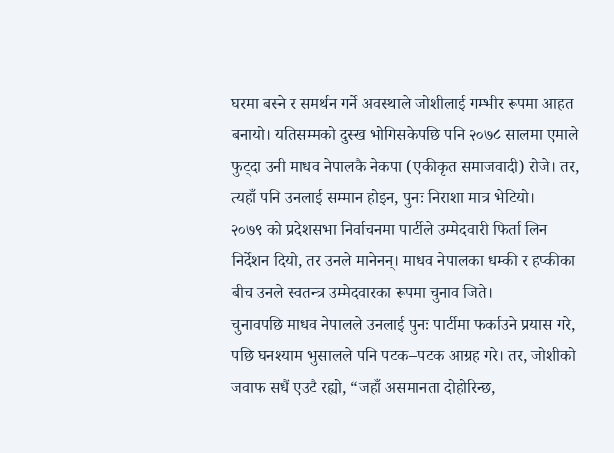घरमा बस्ने र समर्थन गर्ने अवस्थाले जोशीलाई गम्भीर रूपमा आहत बनायो। यतिसम्मको दुस्ख भोगिसकेपछि पनि २०७८ सालमा एमाले फुट्दा उनी माधव नेपालकै नेकपा (एकीकृत समाजवादी) रोजे। तर, त्यहाँ पनि उनलाई सम्मान होइन, पुनः निराशा मात्र भेटियो।
२०७९ को प्रदेशसभा निर्वाचनमा पार्टीले उम्मेदवारी फिर्ता लिन निर्देशन दियो, तर उनले मानेनन्। माधव नेपालका धम्की र हप्कीका बीच उनले स्वतन्त्र उम्मेदवारका रूपमा चुनाव जिते।
चुनावपछि माधव नेपालले उनलाई पुनः पार्टीमा फर्काउने प्रयास गरे, पछि घनश्याम भुसालले पनि पटक–पटक आग्रह गरे। तर, जोशीको जवाफ सधैं एउटै रह्यो, “जहाँ असमानता दोहोरिन्छ,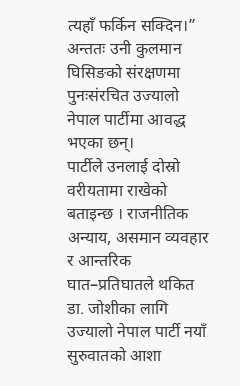त्यहाँ फर्किन सक्दिन।” अन्ततः उनी कुलमान घिसिङको संरक्षणमा पुनःसंरचित उज्यालो नेपाल पार्टीमा आवद्ध भएका छन्।
पार्टीले उनलाई दोस्रो वरीयतामा राखेको बताइन्छ । राजनीतिक अन्याय, असमान व्यवहार र आन्तरिक घात–प्रतिघातले थकित डा. जोशीका लागि उज्यालो नेपाल पार्टी नयाँ सुरुवातको आशा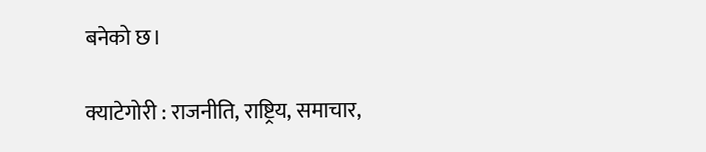बनेको छ।

क्याटेगोरी : राजनीति, राष्ट्रिय, समाचार,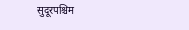सुदूरपश्चिम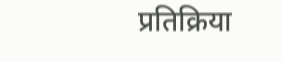प्रतिक्रिया